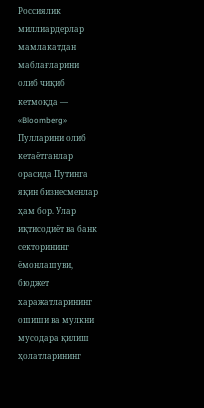Россиялик миллиардерлар мамлакатдан маблағларини олиб чиқиб кетмоқда — «Bloomberg»
Пулларини олиб кетаётганлар орасида Путинга яқин бизнесменлар ҳам бор. Улар иқтисодиёт ва банк секторининг ёмонлашуви, бюджет харажатларининг ошиши ва мулкни мусодара қилиш ҳолатларининг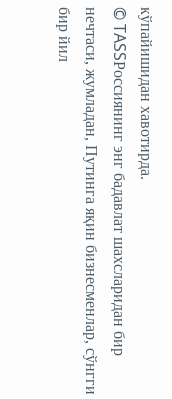кўпайишидан хавотирда.
© TASSРоссиянинг энг бадавлат шахсларидан бир нечтаси, жумладан, Путинга яқин бизнесменлар, сўнгги бир йил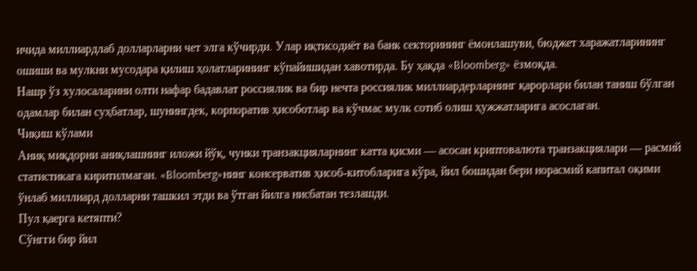ичида миллиардлаб долларларни чет элга кўчирди. Улар иқтисодиёт ва банк секторининг ёмонлашуви, бюджет харажатларининг ошиши ва мулкни мусодара қилиш ҳолатларининг кўпайишидан хавотирда. Бу ҳақда «Bloomberg» ёзмоқда.
Нашр ўз хулосаларини олти нафар бадавлат россиялик ва бир нечта россиялик миллиардерларнинг қарорлари билан таниш бўлган одамлар билан суҳбатлар, шунингдек, корпоратив ҳисоботлар ва кўчмас мулк сотиб олиш ҳужжатларига асослаган.
Чиқиш кўлами
Аниқ миқдорни аниқлашнинг иложи йўқ, чунки транзакцияларнинг катта қисми — асосан криптовалюта транзакциялари — расмий статистикага киритилмаган. «Bloomberg»нинг консерватив ҳисоб-китобларига кўра, йил бошидан бери норасмий капитал оқими ўнлаб миллиард долларни ташкил этди ва ўтган йилга нисбатан тезлашди.
Пул қаерга кетяпти?
Сўнгги бир йил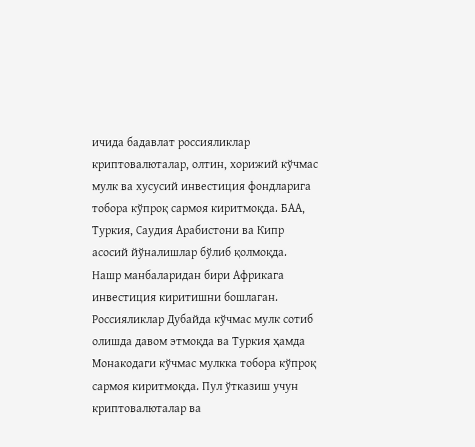ичида бадавлат россияликлар криптовалюталар, олтин, хорижий кўчмас мулк ва хусусий инвестиция фондларига тобора кўпроқ сармоя киритмоқда. БАА, Туркия, Саудия Арабистони ва Кипр асосий йўналишлар бўлиб қолмоқда. Нашр манбаларидан бири Африкага инвестиция киритишни бошлаган. Россияликлар Дубайда кўчмас мулк сотиб олишда давом этмоқда ва Туркия ҳамда Монакодаги кўчмас мулкка тобора кўпроқ сармоя киритмоқда. Пул ўтказиш учун криптовалюталар ва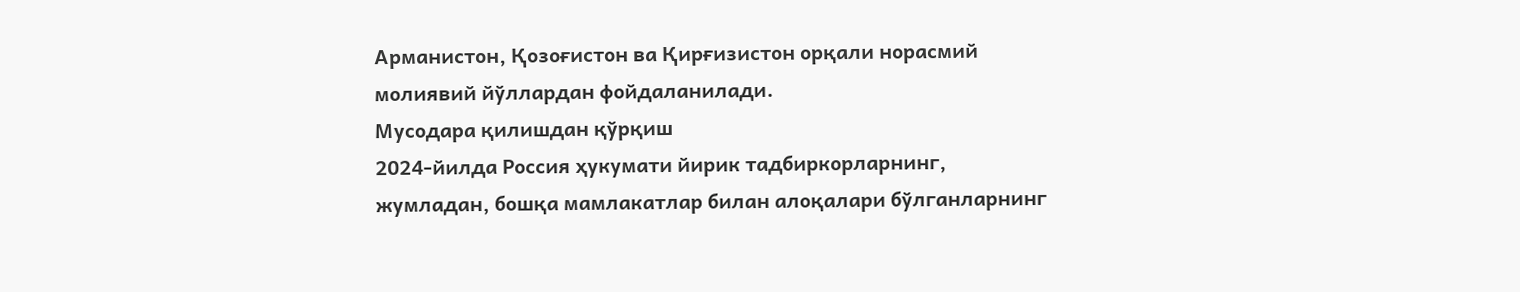Арманистон, Қозоғистон ва Қирғизистон орқали норасмий молиявий йўллардан фойдаланилади.
Мусодара қилишдан қўрқиш
2024-йилда Россия ҳукумати йирик тадбиркорларнинг, жумладан, бошқа мамлакатлар билан алоқалари бўлганларнинг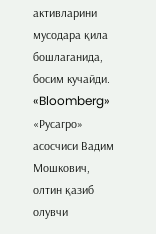активларини мусодара қила бошлаганида, босим кучайди. «Bloomberg» «Русагро» асосчиси Вадим Мошкович, олтин қазиб олувчи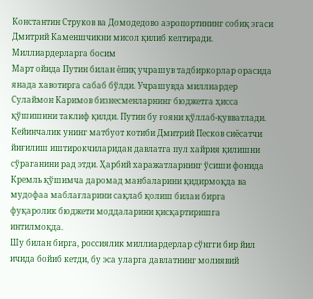Константин Струков ва Домодедово аэропортининг собиқ эгаси Дмитрий Каменшчикни мисол қилиб келтиради.
Миллиардерларга босим
Март ойида Путин билан ёпиқ учрашув тадбиркорлар орасида янада хавотирга сабаб бўлди. Учрашувда миллиардер Сулаймон Каримов бизнесменларнинг бюджетга ҳисса қўшишини таклиф қилди. Путин бу ғояни қўллаб-қувватлади. Кейинчалик унинг матбуот котиби Дмитрий Песков сиёсатчи йиғилиш иштирокчиларидан давлатга пул хайрия қилишни сўраганини рад этди. Ҳарбий харажатларнинг ўсиши фонида Кремль қўшимча даромад манбаларини қидирмоқда ва мудофаа маблағларини сақлаб қолиш билан бирга фуқаролик бюджети моддаларини қисқартиришга интилмоқда.
Шу билан бирга, россиялик миллиардерлар сўнгги бир йил ичида бойиб кетди, бу эса уларга давлатнинг молиявий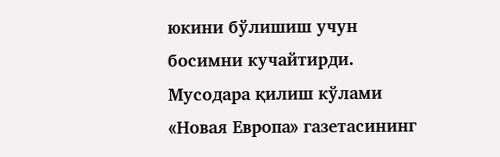юкини бўлишиш учун босимни кучайтирди.
Мусодара қилиш кўлами
«Новая Европа» газетасининг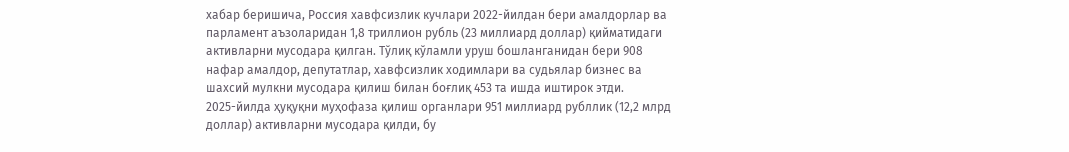хабар беришича, Россия хавфсизлик кучлари 2022-йилдан бери амалдорлар ва парламент аъзоларидан 1,8 триллион рубль (23 миллиард доллар) қийматидаги активларни мусодара қилган. Тўлиқ кўламли уруш бошланганидан бери 908 нафар амалдор, депутатлар, хавфсизлик ходимлари ва судьялар бизнес ва шахсий мулкни мусодара қилиш билан боғлиқ 453 та ишда иштирок этди.
2025-йилда ҳуқуқни муҳофаза қилиш органлари 951 миллиард рубллик (12,2 млрд доллар) активларни мусодара қилди, бу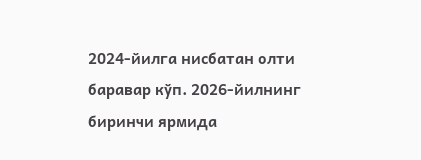2024-йилга нисбатан олти баравар кўп. 2026-йилнинг биринчи ярмида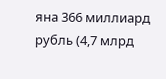яна 366 миллиард рубль (4,7 млрд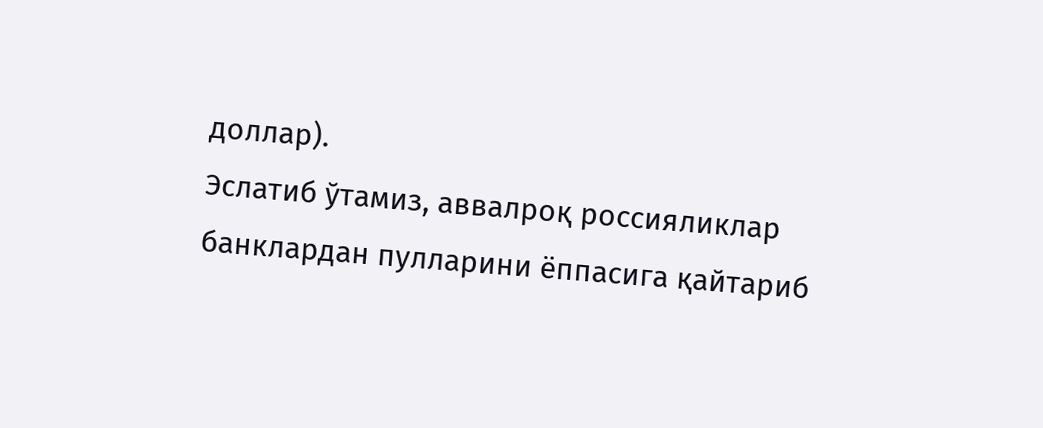доллар).
Эслатиб ўтамиз, аввалроқ россияликлар банклардан пулларини ёппасига қайтариб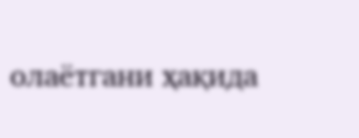олаётгани ҳақида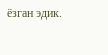ёзган эдик.